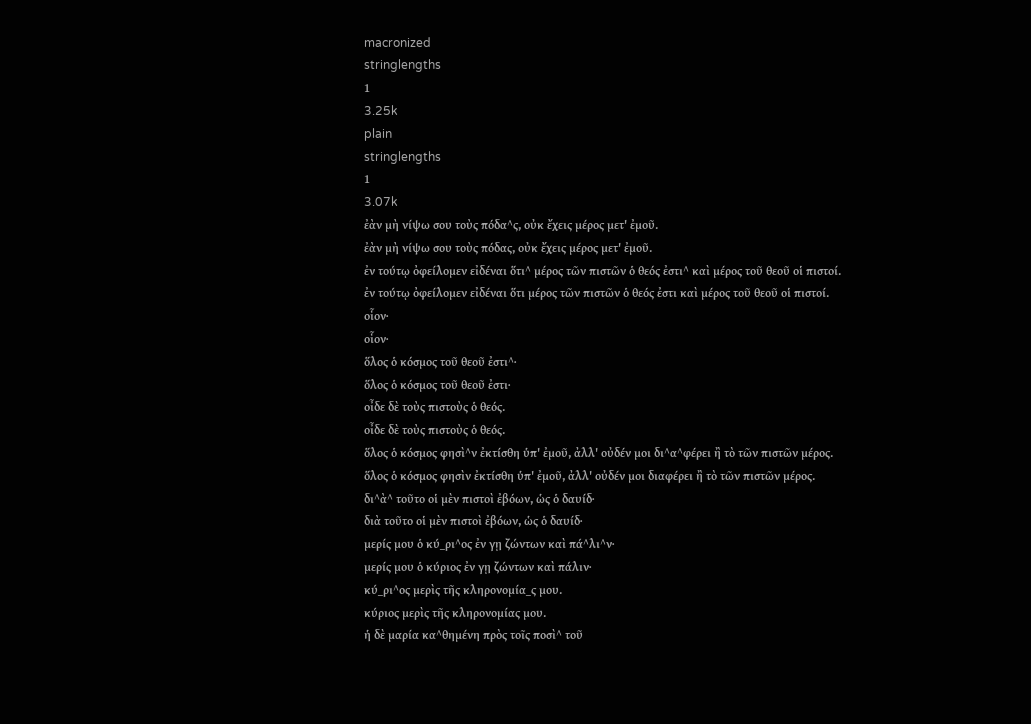macronized
stringlengths
1
3.25k
plain
stringlengths
1
3.07k
ἐὰν μὴ νίψω σου τοὺς πόδα^ς, οὐκ ἔχεις μέρος μετ' ἐμοῦ.
ἐὰν μὴ νίψω σου τοὺς πόδας, οὐκ ἔχεις μέρος μετ' ἐμοῦ.
ἐν τούτῳ ὀφείλομεν εἰδέναι ὅτι^ μέρος τῶν πιστῶν ὁ θεός ἐστι^ καὶ μέρος τοῦ θεοῦ οἱ πιστοί.
ἐν τούτῳ ὀφείλομεν εἰδέναι ὅτι μέρος τῶν πιστῶν ὁ θεός ἐστι καὶ μέρος τοῦ θεοῦ οἱ πιστοί.
οἷον·
οἷον·
ὅλος ὁ κόσμος τοῦ θεοῦ ἐστι^·
ὅλος ὁ κόσμος τοῦ θεοῦ ἐστι·
οἶδε δὲ τοὺς πιστοὺς ὁ θεός.
οἶδε δὲ τοὺς πιστοὺς ὁ θεός.
ὅλος ὁ κόσμος φησὶ^ν ἐκτίσθη ὑπ' ἐμοῦ, ἀλλ' οὐδέν μοι δι^α^φέρει ἢ τὸ τῶν πιστῶν μέρος.
ὅλος ὁ κόσμος φησὶν ἐκτίσθη ὑπ' ἐμοῦ, ἀλλ' οὐδέν μοι διαφέρει ἢ τὸ τῶν πιστῶν μέρος.
δι^ὰ^ τοῦτο οἱ μὲν πιστοὶ ἐβόων, ὡς ὁ δαυίδ·
διὰ τοῦτο οἱ μὲν πιστοὶ ἐβόων, ὡς ὁ δαυίδ·
μερίς μου ὁ κύ_ρι^ος ἐν γῃ ζώντων καὶ πά^λι^ν·
μερίς μου ὁ κύριος ἐν γῃ ζώντων καὶ πάλιν·
κύ_ρι^ος μερὶς τῆς κληρονομία_ς μου.
κύριος μερὶς τῆς κληρονομίας μου.
ἡ δὲ μαρία κα^θημένη πρὸς τοῖς ποσὶ^ τοῦ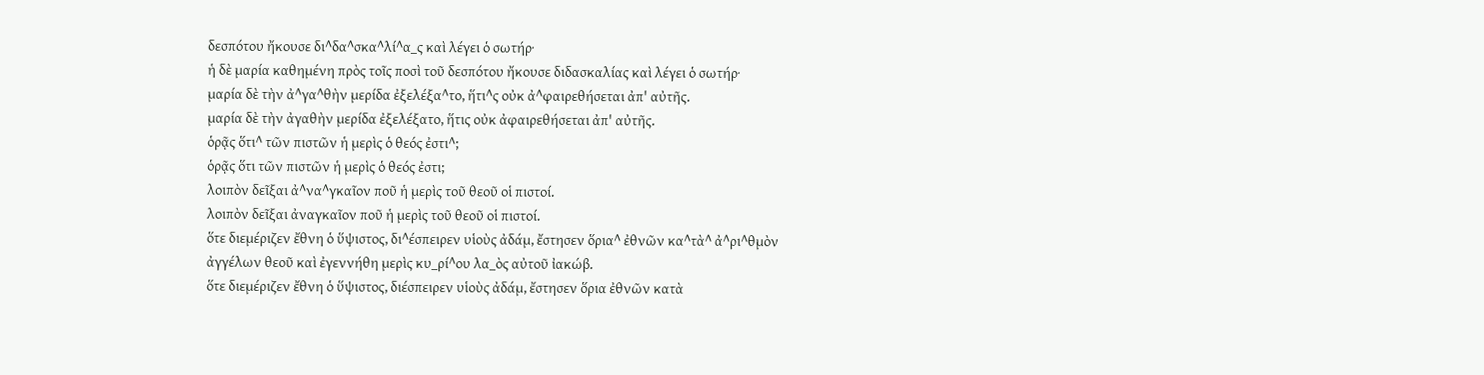δεσπότου ἤκουσε δι^δα^σκα^λί^α_ς καὶ λέγει ὁ σωτήρ·
ἡ δὲ μαρία καθημένη πρὸς τοῖς ποσὶ τοῦ δεσπότου ἤκουσε διδασκαλίας καὶ λέγει ὁ σωτήρ·
μαρία δὲ τὴν ἀ^γα^θὴν μερίδα ἐξελέξα^το, ἥτι^ς οὐκ ἀ^φαιρεθήσεται ἀπ' αὐτῆς.
μαρία δὲ τὴν ἀγαθὴν μερίδα ἐξελέξατο, ἥτις οὐκ ἀφαιρεθήσεται ἀπ' αὐτῆς.
ὁρᾷς ὅτι^ τῶν πιστῶν ἡ μερὶς ὁ θεός ἐστι^;
ὁρᾷς ὅτι τῶν πιστῶν ἡ μερὶς ὁ θεός ἐστι;
λοιπὸν δεῖξαι ἀ^να^γκαῖον ποῦ ἡ μερὶς τοῦ θεοῦ οἱ πιστοί.
λοιπὸν δεῖξαι ἀναγκαῖον ποῦ ἡ μερὶς τοῦ θεοῦ οἱ πιστοί.
ὅτε διεμέριζεν ἔθνη ὁ ὕψιστος, δι^έσπειρεν υἱοὺς ἀδάμ, ἔστησεν ὅρια^ ἐθνῶν κα^τὰ^ ἀ^ρι^θμὸν ἀγγέλων θεοῦ καὶ ἐγεννήθη μερὶς κυ_ρί^ου λα_ὸς αὐτοῦ ἰακώβ.
ὅτε διεμέριζεν ἔθνη ὁ ὕψιστος, διέσπειρεν υἱοὺς ἀδάμ, ἔστησεν ὅρια ἐθνῶν κατὰ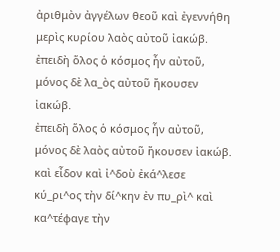ἀριθμὸν ἀγγέλων θεοῦ καὶ ἐγεννήθη μερὶς κυρίου λαὸς αὐτοῦ ἰακώβ.
ἐπειδὴ ὅλος ὁ κόσμος ἦν αὐτοῦ, μόνος δὲ λα_ὸς αὐτοῦ ἤκουσεν ἰακώβ.
ἐπειδὴ ὅλος ὁ κόσμος ἦν αὐτοῦ, μόνος δὲ λαὸς αὐτοῦ ἤκουσεν ἰακώβ.
καὶ εἶδον καὶ ἰ^δοὺ ἐκά^λεσε κύ_ρι^ος τὴν δί^κην ἐν πυ_ρὶ^ καὶ κα^τέφαγε τὴν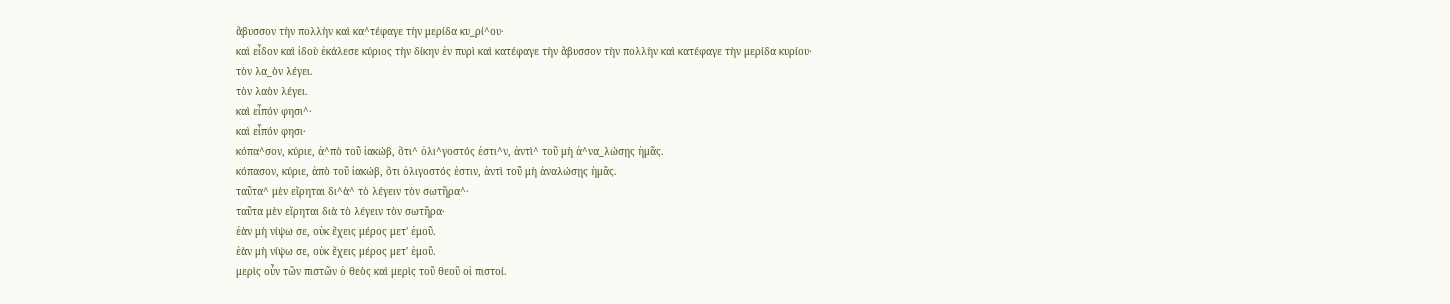ἄβυσσον τὴν πολλὴν καὶ κα^τέφαγε τὴν μερίδα κυ_ρί^ου·
καὶ εἶδον καὶ ἰδοὺ ἐκάλεσε κύριος τὴν δίκην ἐν πυρὶ καὶ κατέφαγε τὴν ἄβυσσον τὴν πολλὴν καὶ κατέφαγε τὴν μερίδα κυρίου·
τὸν λα_ὸν λέγει.
τὸν λαὸν λέγει.
καὶ εἶπόν φησι^·
καὶ εἶπόν φησι·
κόπα^σον, κύριε, ἀ^πὸ τοῦ ἰακώβ, ὅτι^ ὀλι^γοστός ἐστι^ν, ἀντὶ^ τοῦ μὴ ἀ^να_λώσῃς ἡμᾶς.
κόπασον, κύριε, ἀπὸ τοῦ ἰακώβ, ὅτι ὀλιγοστός ἐστιν, ἀντὶ τοῦ μὴ ἀναλώσῃς ἡμᾶς.
ταῦτα^ μὲν εἴρηται δι^ὰ^ τὸ λέγειν τὸν σωτῆρα^·
ταῦτα μὲν εἴρηται διὰ τὸ λέγειν τὸν σωτῆρα·
ἐὰν μὴ νίψω σε, οὐκ ἔχεις μέρος μετ' ἐμοῦ.
ἐὰν μὴ νίψω σε, οὐκ ἔχεις μέρος μετ' ἐμοῦ.
μερὶς οὖν τῶν πιστῶν ὁ θεὸς καὶ μερὶς τοῦ θεοῦ οἱ πιστοί.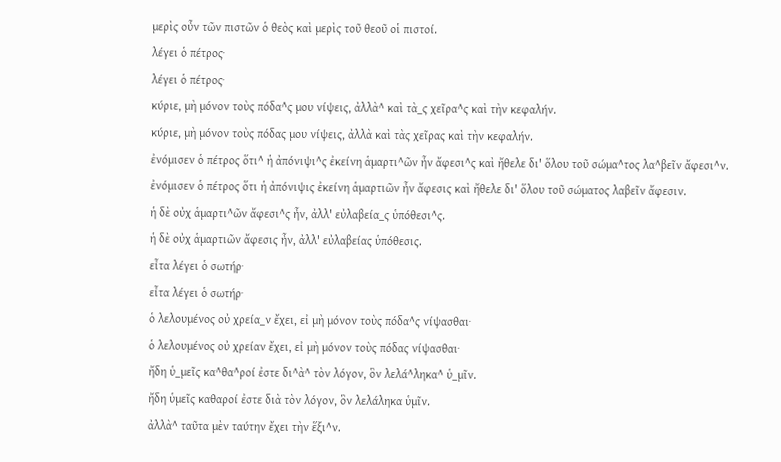μερὶς οὖν τῶν πιστῶν ὁ θεὸς καὶ μερὶς τοῦ θεοῦ οἱ πιστοί.
λέγει ὁ πέτρος·
λέγει ὁ πέτρος·
κύριε, μὴ μόνον τοὺς πόδα^ς μου νίψεις, ἀλλὰ^ καὶ τὰ_ς χεῖρα^ς καὶ τὴν κεφαλήν.
κύριε, μὴ μόνον τοὺς πόδας μου νίψεις, ἀλλὰ καὶ τὰς χεῖρας καὶ τὴν κεφαλήν.
ἐνόμισεν ὁ πέτρος ὅτι^ ἡ ἀπόνιψι^ς ἐκείνη ἁμαρτι^ῶν ἦν ἄφεσι^ς καὶ ἤθελε δι' ὅλου τοῦ σώμα^τος λα^βεῖν ἄφεσι^ν.
ἐνόμισεν ὁ πέτρος ὅτι ἡ ἀπόνιψις ἐκείνη ἁμαρτιῶν ἦν ἄφεσις καὶ ἤθελε δι' ὅλου τοῦ σώματος λαβεῖν ἄφεσιν.
ἡ δὲ οὐχ ἁμαρτι^ῶν ἄφεσι^ς ἦν, ἀλλ' εὐλαβεία_ς ὑπόθεσι^ς.
ἡ δὲ οὐχ ἁμαρτιῶν ἄφεσις ἦν, ἀλλ' εὐλαβείας ὑπόθεσις.
εἶτα λέγει ὁ σωτήρ·
εἶτα λέγει ὁ σωτήρ·
ὁ λελουμένος οὐ χρεία_ν ἔχει, εἰ μὴ μόνον τοὺς πόδα^ς νίψασθαι·
ὁ λελουμένος οὐ χρείαν ἔχει, εἰ μὴ μόνον τοὺς πόδας νίψασθαι·
ἤδη ὑ_μεῖς κα^θα^ροί ἐστε δι^ὰ^ τὸν λόγον, ὃν λελά^ληκα^ ὑ_μῖν.
ἤδη ὑμεῖς καθαροί ἐστε διὰ τὸν λόγον, ὃν λελάληκα ὑμῖν.
ἀλλὰ^ ταῦτα μὲν ταύτην ἔχει τὴν ἕξι^ν.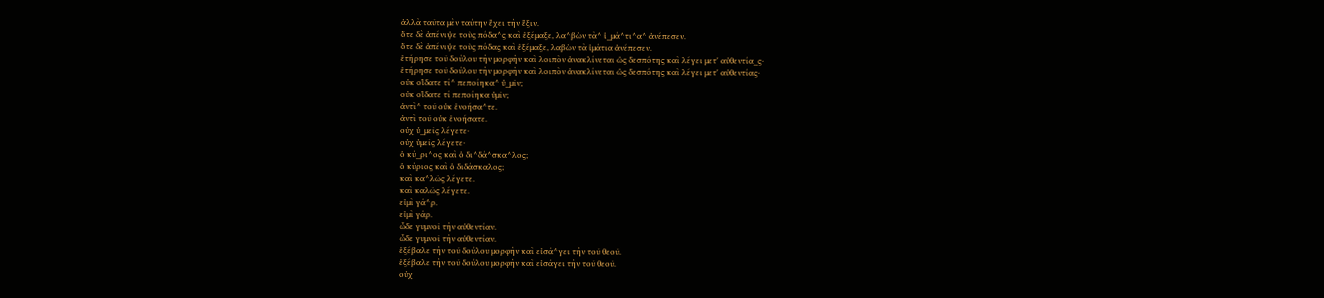ἀλλὰ ταῦτα μὲν ταύτην ἔχει τὴν ἕξιν.
ὅτε δὲ ἀπένιψε τοὺς πόδα^ς καὶ ἐξέμαξε, λα^βὼν τὰ^ ἱ_μά^τι^α^ ἀνέπεσεν.
ὅτε δὲ ἀπένιψε τοὺς πόδας καὶ ἐξέμαξε, λαβὼν τὰ ἱμάτια ἀνέπεσεν.
ἐτήρησε τοῦ δούλου τὴν μορφὴν καὶ λοιπὸν ἀνακλίνεται ὡς δεσπότης καὶ λέγει μετ' αὐθεντία_ς·
ἐτήρησε τοῦ δούλου τὴν μορφὴν καὶ λοιπὸν ἀνακλίνεται ὡς δεσπότης καὶ λέγει μετ' αὐθεντίας·
οὐκ οἴδατε τί^ πεποίηκα^ ὑ_μῖν;
οὐκ οἴδατε τί πεποίηκα ὑμῖν;
ἀντὶ^ τοῦ οὐκ ἐνοήσα^τε.
ἀντὶ τοῦ οὐκ ἐνοήσατε.
οὐχ ὑ_μεῖς λέγετε·
οὐχ ὑμεῖς λέγετε·
ὁ κύ_ρι^ος καὶ ὁ δι^δά^σκα^λος;
ὁ κύριος καὶ ὁ διδάσκαλος;
καὶ κα^λῶς λέγετε.
καὶ καλῶς λέγετε.
εἰμὶ γά^ρ.
εἰμὶ γάρ.
ὧδε γυμνοῖ τὴν αὐθεντίαν.
ὧδε γυμνοῖ τὴν αὐθεντίαν.
ἐξέβαλε τὴν τοῦ δούλου μορφὴν καὶ εἰσά^γει τὴν τοῦ θεοῦ.
ἐξέβαλε τὴν τοῦ δούλου μορφὴν καὶ εἰσάγει τὴν τοῦ θεοῦ.
οὐχ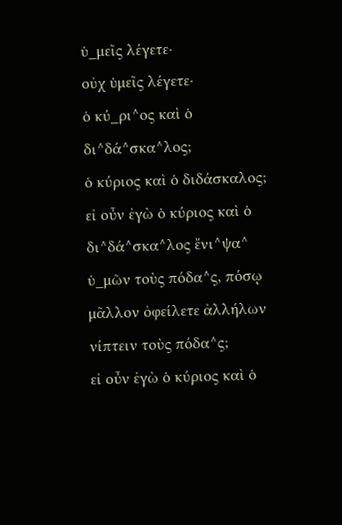ὑ_μεῖς λέγετε·
οὐχ ὑμεῖς λέγετε·
ὁ κύ_ρι^ος καὶ ὁ δι^δά^σκα^λος;
ὁ κύριος καὶ ὁ διδάσκαλος;
εἰ οὖν ἐγὼ ὁ κύριος καὶ ὁ δι^δά^σκα^λος ἔνι^ψα^ ὑ_μῶν τοὺς πόδα^ς, πόσῳ μᾶλλον ὀφείλετε ἀλλήλων νίπτειν τοὺς πόδα^ς;
εἰ οὖν ἐγὼ ὁ κύριος καὶ ὁ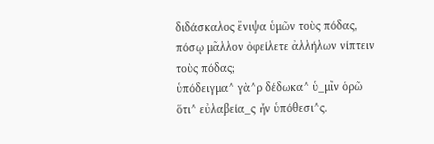διδάσκαλος ἔνιψα ὑμῶν τοὺς πόδας, πόσῳ μᾶλλον ὀφείλετε ἀλλήλων νίπτειν τοὺς πόδας;
ὑπόδειγμα^ γὰ^ρ δέδωκα^ ὑ_μῖν ὁρῶ ὅτι^ εὐλαβεία_ς ἦν ὑπόθεσι^ς.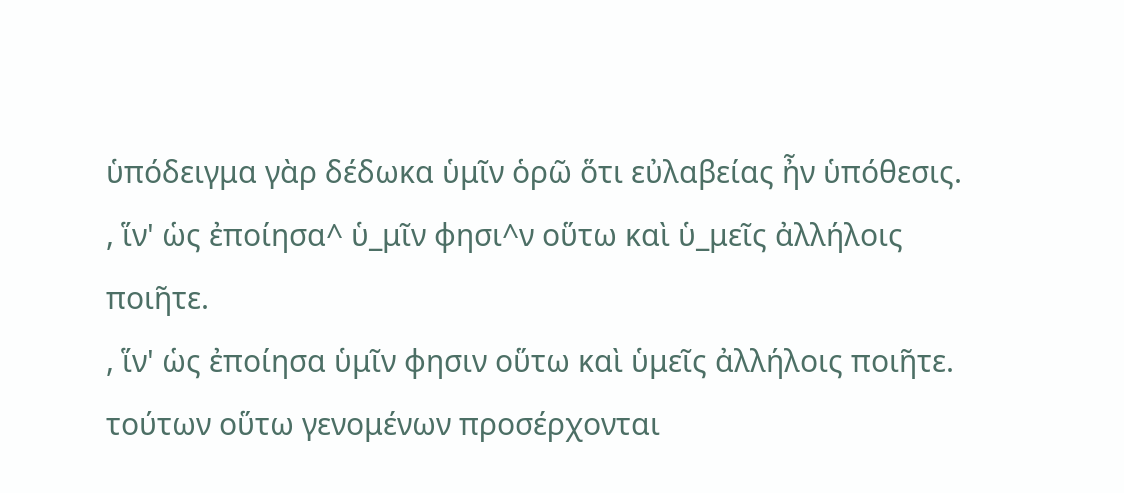ὑπόδειγμα γὰρ δέδωκα ὑμῖν ὁρῶ ὅτι εὐλαβείας ἦν ὑπόθεσις.
, ἵν' ὡς ἐποίησα^ ὑ_μῖν φησι^ν οὕτω καὶ ὑ_μεῖς ἀλλήλοις ποιῆτε.
, ἵν' ὡς ἐποίησα ὑμῖν φησιν οὕτω καὶ ὑμεῖς ἀλλήλοις ποιῆτε.
τούτων οὕτω γενομένων προσέρχονται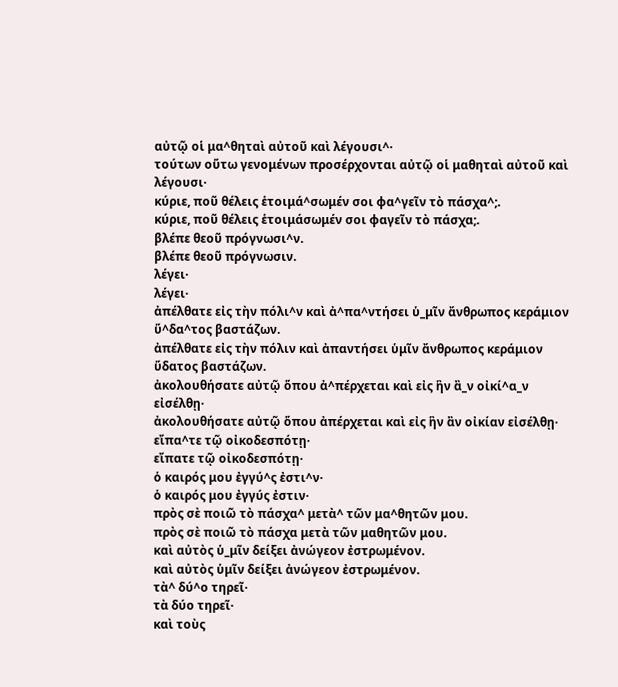αὐτῷ οἱ μα^θηταὶ αὐτοῦ καὶ λέγουσι^·
τούτων οὕτω γενομένων προσέρχονται αὐτῷ οἱ μαθηταὶ αὐτοῦ καὶ λέγουσι·
κύριε, ποῦ θέλεις ἑτοιμά^σωμέν σοι φα^γεῖν τὸ πάσχα^;.
κύριε, ποῦ θέλεις ἑτοιμάσωμέν σοι φαγεῖν τὸ πάσχα;.
βλέπε θεοῦ πρόγνωσι^ν.
βλέπε θεοῦ πρόγνωσιν.
λέγει·
λέγει·
ἀπέλθατε εἰς τὴν πόλι^ν καὶ ἀ^πα^ντήσει ὑ_μῖν ἄνθρωπος κεράμιον ὕ^δα^τος βαστάζων.
ἀπέλθατε εἰς τὴν πόλιν καὶ ἀπαντήσει ὑμῖν ἄνθρωπος κεράμιον ὕδατος βαστάζων.
ἀκολουθήσατε αὐτῷ ὅπου ἀ^πέρχεται καὶ εἰς ἣν ἂ_ν οἰκί^α_ν εἰσέλθῃ·
ἀκολουθήσατε αὐτῷ ὅπου ἀπέρχεται καὶ εἰς ἣν ἂν οἰκίαν εἰσέλθῃ·
εἴπα^τε τῷ οἰκοδεσπότῃ·
εἴπατε τῷ οἰκοδεσπότῃ·
ὁ καιρός μου ἐγγύ^ς ἐστι^ν·
ὁ καιρός μου ἐγγύς ἐστιν·
πρὸς σὲ ποιῶ τὸ πάσχα^ μετὰ^ τῶν μα^θητῶν μου.
πρὸς σὲ ποιῶ τὸ πάσχα μετὰ τῶν μαθητῶν μου.
καὶ αὐτὸς ὑ_μῖν δείξει ἀνώγεον ἐστρωμένον.
καὶ αὐτὸς ὑμῖν δείξει ἀνώγεον ἐστρωμένον.
τὰ^ δύ^ο τηρεῖ·
τὰ δύο τηρεῖ·
καὶ τοὺς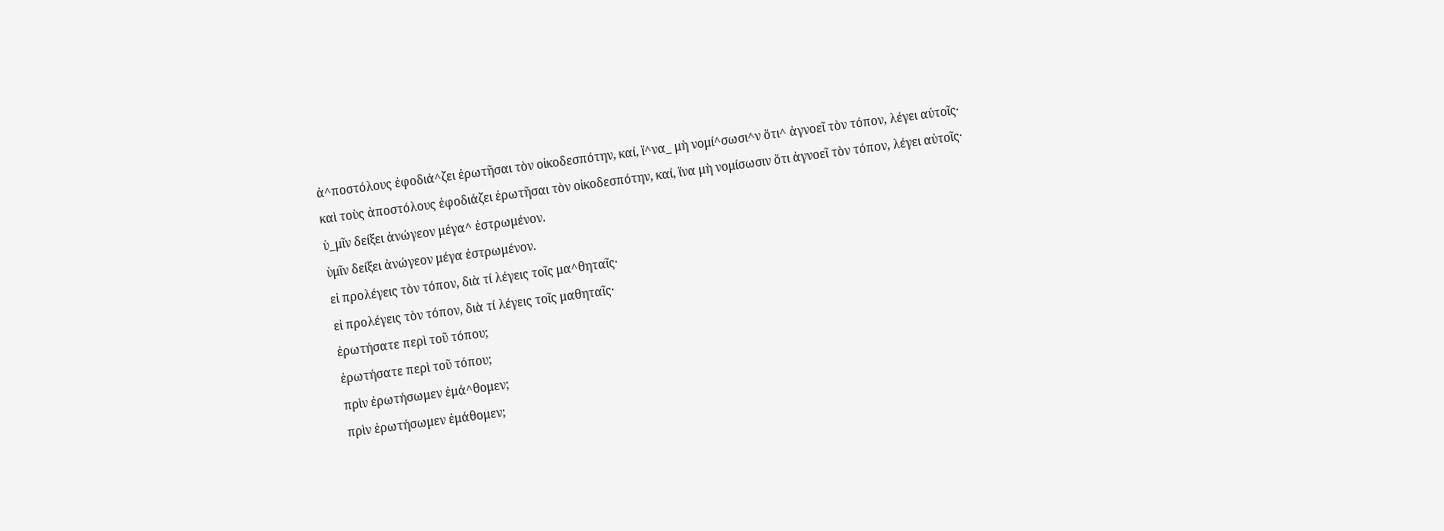ἀ^ποστόλους ἐφοδιά^ζει ἐρωτῆσαι τὸν οἰκοδεσπότην, καί, ἵ^να_ μὴ νομί^σωσι^ν ὅτι^ ἀγνοεῖ τὸν τόπον, λέγει αὐτοῖς·
καὶ τοὺς ἀποστόλους ἐφοδιάζει ἐρωτῆσαι τὸν οἰκοδεσπότην, καί, ἵνα μὴ νομίσωσιν ὅτι ἀγνοεῖ τὸν τόπον, λέγει αὐτοῖς·
ὑ_μῖν δείξει ἀνώγεον μέγα^ ἐστρωμένον.
ὑμῖν δείξει ἀνώγεον μέγα ἐστρωμένον.
εἰ προλέγεις τὸν τόπον, διὰ τί λέγεις τοῖς μα^θηταῖς·
εἰ προλέγεις τὸν τόπον, διὰ τί λέγεις τοῖς μαθηταῖς·
ἐρωτήσατε περὶ τοῦ τόπου;
ἐρωτήσατε περὶ τοῦ τόπου;
πρὶν ἐρωτήσωμεν ἐμά^θομεν;
πρὶν ἐρωτήσωμεν ἐμάθομεν;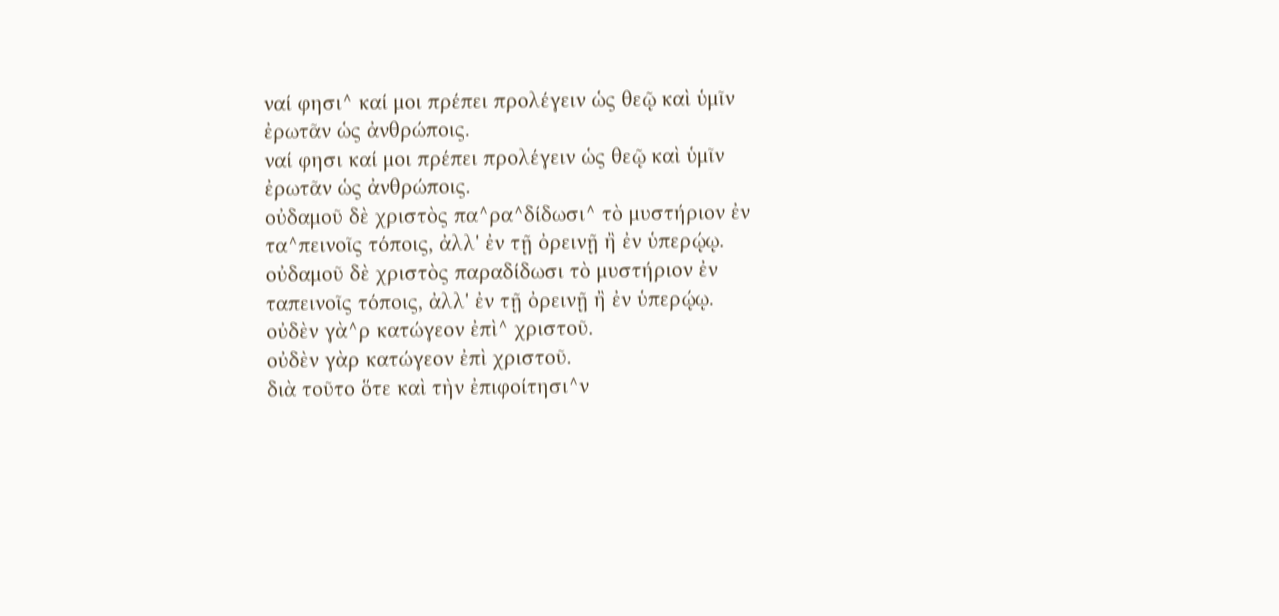ναί φησι^ καί μοι πρέπει προλέγειν ὡς θεῷ καὶ ὑμῖν ἐρωτᾶν ὡς ἀνθρώποις.
ναί φησι καί μοι πρέπει προλέγειν ὡς θεῷ καὶ ὑμῖν ἐρωτᾶν ὡς ἀνθρώποις.
οὐδαμοῦ δὲ χριστὸς πα^ρα^δίδωσι^ τὸ μυστήριον ἐν τα^πεινοῖς τόποις, ἀλλ' ἐν τῇ ὀρεινῇ ἢ ἐν ὑπερῴῳ.
οὐδαμοῦ δὲ χριστὸς παραδίδωσι τὸ μυστήριον ἐν ταπεινοῖς τόποις, ἀλλ' ἐν τῇ ὀρεινῇ ἢ ἐν ὑπερῴῳ.
οὐδὲν γὰ^ρ κατώγεον ἐπὶ^ χριστοῦ.
οὐδὲν γὰρ κατώγεον ἐπὶ χριστοῦ.
διὰ τοῦτο ὅτε καὶ τὴν ἐπιφοίτησι^ν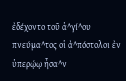ἐδέχοντο τοῦ ἁ^γί^ου πνεύμα^τος οἱ ἀ^πόστολοι ἐν ὑπερῴῳ ἦσα^ν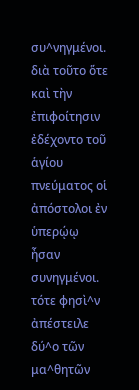συ^νηγμένοι.
διὰ τοῦτο ὅτε καὶ τὴν ἐπιφοίτησιν ἐδέχοντο τοῦ ἁγίου πνεύματος οἱ ἀπόστολοι ἐν ὑπερῴῳ ἦσαν συνηγμένοι.
τότε φησὶ^ν ἀπέστειλε δύ^ο τῶν μα^θητῶν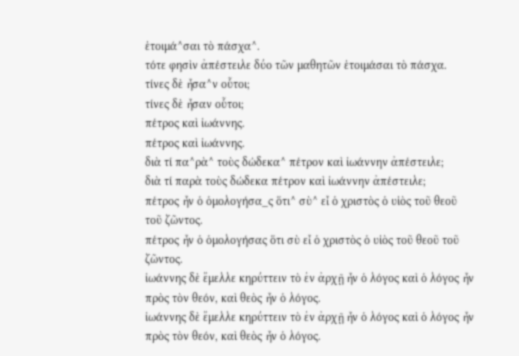ἑτοιμά^σαι τὸ πάσχα^.
τότε φησὶν ἀπέστειλε δύο τῶν μαθητῶν ἑτοιμάσαι τὸ πάσχα.
τίνες δὲ ἦσα^ν οὗτοι;
τίνες δὲ ἦσαν οὗτοι;
πέτρος καὶ ἰωάννης.
πέτρος καὶ ἰωάννης.
διὰ τί πα^ρὰ^ τοὺς δώδεκα^ πέτρον καὶ ἰωάννην ἀπέστειλε;
διὰ τί παρὰ τοὺς δώδεκα πέτρον καὶ ἰωάννην ἀπέστειλε;
πέτρος ἦν ὁ ὁμολογήσα_ς ὅτι^ σὺ^ εἶ ὁ χριστὸς ὁ υἱὸς τοῦ θεοῦ τοῦ ζῶντος.
πέτρος ἦν ὁ ὁμολογήσας ὅτι σὺ εἶ ὁ χριστὸς ὁ υἱὸς τοῦ θεοῦ τοῦ ζῶντος.
ἰωάννης δὲ ἔμελλε κηρύττειν τὸ ἐν ἀρχῇ ἦν ὁ λόγος καὶ ὁ λόγος ἦν πρὸς τὸν θεόν, καὶ θεὸς ἦν ὁ λόγος.
ἰωάννης δὲ ἔμελλε κηρύττειν τὸ ἐν ἀρχῇ ἦν ὁ λόγος καὶ ὁ λόγος ἦν πρὸς τὸν θεόν, καὶ θεὸς ἦν ὁ λόγος.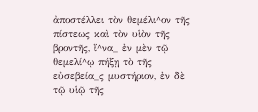ἀποστέλλει τὸν θεμέλι^ον τῆς πίστεως καὶ τὸν υἱὸν τῆς βροντῆς, ἵ^να_ ἐν μὲν τῷ θεμελί^ῳ πήξῃ τὸ τῆς εὐσεβεία_ς μυστήριον, ἐν δὲ τῷ υἱῷ τῆς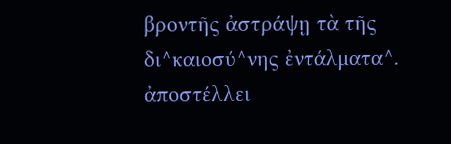βροντῆς ἀστράψῃ τὰ τῆς δι^καιοσύ^νης ἐντάλματα^.
ἀποστέλλει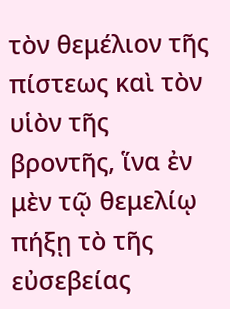τὸν θεμέλιον τῆς πίστεως καὶ τὸν υἱὸν τῆς βροντῆς, ἵνα ἐν μὲν τῷ θεμελίῳ πήξῃ τὸ τῆς εὐσεβείας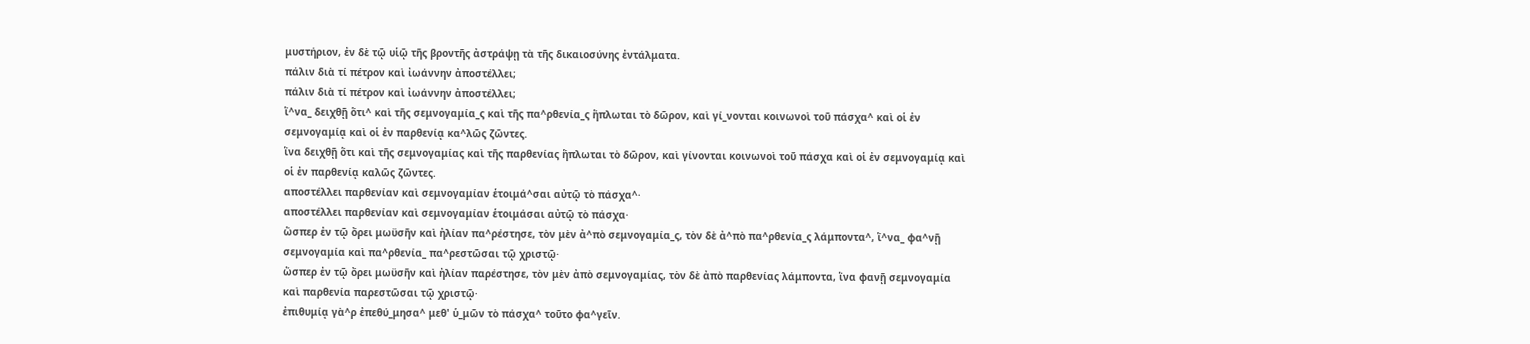μυστήριον, ἐν δὲ τῷ υἱῷ τῆς βροντῆς ἀστράψῃ τὰ τῆς δικαιοσύνης ἐντάλματα.
πάλιν διὰ τί πέτρον καὶ ἰωάννην ἀποστέλλει;
πάλιν διὰ τί πέτρον καὶ ἰωάννην ἀποστέλλει;
ἵ^να_ δειχθῇ ὅτι^ καὶ τῆς σεμνογαμία_ς καὶ τῆς πα^ρθενία_ς ἥπλωται τὸ δῶρον, καὶ γί_νονται κοινωνοὶ τοῦ πάσχα^ καὶ οἱ ἐν σεμνογαμίᾳ καὶ οἱ ἐν παρθενίᾳ κα^λῶς ζῶντες.
ἵνα δειχθῇ ὅτι καὶ τῆς σεμνογαμίας καὶ τῆς παρθενίας ἥπλωται τὸ δῶρον, καὶ γίνονται κοινωνοὶ τοῦ πάσχα καὶ οἱ ἐν σεμνογαμίᾳ καὶ οἱ ἐν παρθενίᾳ καλῶς ζῶντες.
αποστέλλει παρθενίαν καὶ σεμνογαμίαν ἑτοιμά^σαι αὐτῷ τὸ πάσχα^·
αποστέλλει παρθενίαν καὶ σεμνογαμίαν ἑτοιμάσαι αὐτῷ τὸ πάσχα·
ὥσπερ ἐν τῷ ὄρει μωϋσῆν καὶ ἠλίαν πα^ρέστησε, τὸν μὲν ἀ^πὸ σεμνογαμία_ς, τὸν δὲ ἀ^πὸ πα^ρθενία_ς λάμποντα^, ἵ^να_ φα^νῇ σεμνογαμία καὶ πα^ρθενία_ πα^ρεστῶσαι τῷ χριστῷ·
ὥσπερ ἐν τῷ ὄρει μωϋσῆν καὶ ἠλίαν παρέστησε, τὸν μὲν ἀπὸ σεμνογαμίας, τὸν δὲ ἀπὸ παρθενίας λάμποντα, ἵνα φανῇ σεμνογαμία καὶ παρθενία παρεστῶσαι τῷ χριστῷ·
ἐπιθυμίᾳ γὰ^ρ ἐπεθύ_μησα^ μεθ' ὑ_μῶν τὸ πάσχα^ τοῦτο φα^γεῖν.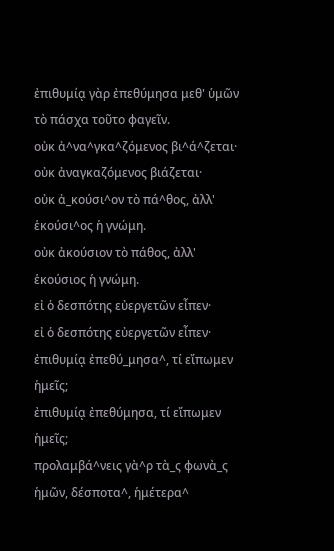ἐπιθυμίᾳ γὰρ ἐπεθύμησα μεθ' ὑμῶν τὸ πάσχα τοῦτο φαγεῖν.
οὐκ ἀ^να^γκα^ζόμενος βι^ά^ζεται·
οὐκ ἀναγκαζόμενος βιάζεται·
οὐκ ἀ_κούσι^ον τὸ πά^θος, ἀλλ' ἑκούσι^ος ἡ γνώμη.
οὐκ ἀκούσιον τὸ πάθος, ἀλλ' ἑκούσιος ἡ γνώμη.
εἰ ὁ δεσπότης εὐεργετῶν εἶπεν·
εἰ ὁ δεσπότης εὐεργετῶν εἶπεν·
ἐπιθυμίᾳ ἐπεθύ_μησα^, τί εἴπωμεν ἡμεῖς;
ἐπιθυμίᾳ ἐπεθύμησα, τί εἴπωμεν ἡμεῖς;
προλαμβά^νεις γὰ^ρ τὰ_ς φωνὰ_ς ἡμῶν, δέσποτα^, ἡμέτερα^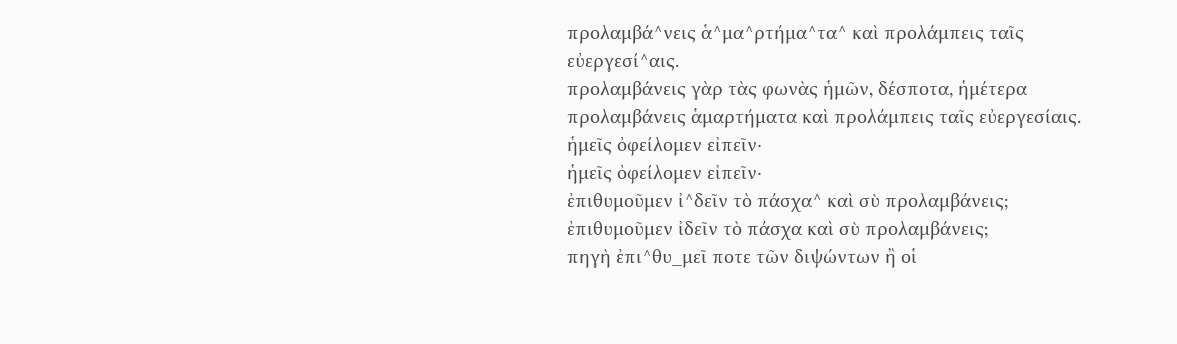προλαμβά^νεις ἁ^μα^ρτήμα^τα^ καὶ προλάμπεις ταῖς εὐεργεσί^αις.
προλαμβάνεις γὰρ τὰς φωνὰς ἡμῶν, δέσποτα, ἡμέτερα προλαμβάνεις ἁμαρτήματα καὶ προλάμπεις ταῖς εὐεργεσίαις.
ἡμεῖς ὀφείλομεν εἰπεῖν·
ἡμεῖς ὀφείλομεν εἰπεῖν·
ἐπιθυμοῦμεν ἰ^δεῖν τὸ πάσχα^ καὶ σὺ προλαμβάνεις;
ἐπιθυμοῦμεν ἰδεῖν τὸ πάσχα καὶ σὺ προλαμβάνεις;
πηγὴ ἐπι^θυ_μεῖ ποτε τῶν διψώντων ἢ οἱ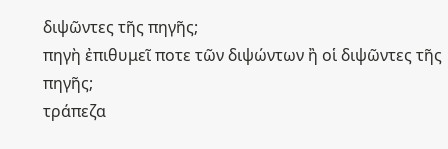διψῶντες τῆς πηγῆς;
πηγὴ ἐπιθυμεῖ ποτε τῶν διψώντων ἢ οἱ διψῶντες τῆς πηγῆς;
τράπεζα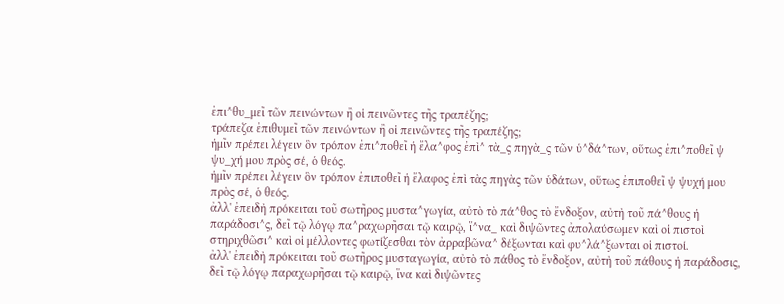ἐπι^θυ_μεῖ τῶν πεινώντων ἢ οἱ πεινῶντες τῆς τραπέζης;
τράπεζα ἐπιθυμεῖ τῶν πεινώντων ἢ οἱ πεινῶντες τῆς τραπέζης;
ἡμῖν πρέπει λέγειν ὃν τρόπον ἐπι^ποθεῖ ἡ ἔλα^φος ἐπὶ^ τὰ_ς πηγὰ_ς τῶν ὑ^δά^των, οὕτως ἐπι^ποθεῖ ψ ψυ_χή μου πρὸς σέ, ὁ θεός.
ἡμῖν πρέπει λέγειν ὃν τρόπον ἐπιποθεῖ ἡ ἔλαφος ἐπὶ τὰς πηγὰς τῶν ὑδάτων, οὕτως ἐπιποθεῖ ψ ψυχή μου πρὸς σέ, ὁ θεός.
ἀλλ' ἐπειδὴ πρόκειται τοῦ σωτῆρος μυστα^γωγία, αὐτὸ τὸ πά^θος τὸ ἔνδοξον, αὐτὴ τοῦ πά^θους ἡ παράδοσι^ς, δεῖ τῷ λόγῳ πα^ραχωρῆσαι τῷ καιρῷ, ἵ^να_ καὶ διψῶντες ἀπολαύσωμεν καὶ οἱ πιστοὶ στηριχθῶσι^ καὶ οἱ μέλλοντες φωτίζεσθαι τὸν ἀρραβῶνα^ δέξωνται καὶ φυ^λά^ξωνται οἱ πιστοί.
ἀλλ' ἐπειδὴ πρόκειται τοῦ σωτῆρος μυσταγωγία, αὐτὸ τὸ πάθος τὸ ἔνδοξον, αὐτὴ τοῦ πάθους ἡ παράδοσις, δεῖ τῷ λόγῳ παραχωρῆσαι τῷ καιρῷ, ἵνα καὶ διψῶντες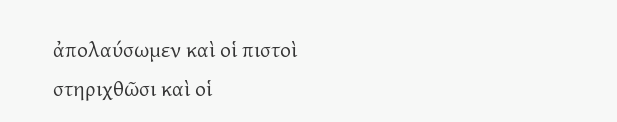ἀπολαύσωμεν καὶ οἱ πιστοὶ στηριχθῶσι καὶ οἱ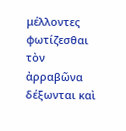μέλλοντες φωτίζεσθαι τὸν ἀρραβῶνα δέξωνται καὶ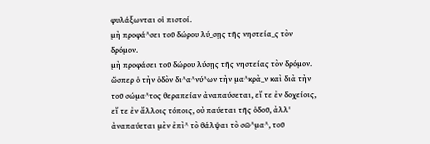φυλάξωνται οἱ πιστοί.
μὴ προφά^σει τοῦ δώρου λύ_σῃς τῆς νηστεία_ς τὸν δρόμον.
μὴ προφάσει τοῦ δώρου λύσῃς τῆς νηστείας τὸν δρόμον.
ὥσπερ ὁ τὴν ὁδὸν δι^α^νύ^ων τὴν μα^κρὰ_ν καὶ διὰ τὴν τοῦ σώμα^τος θεραπείαν ἀναπαύσεται, εἴ τε ἐν δοχείοις, εἴ τε ἐν ἄλλοις τόποις, οὐ παύεται τῆς ὁδοῦ, ἀλλ' ἀναπαύεται μὲν ἐπὶ^ τὸ θάλψαι τὸ σῶ^μα^, τοῦ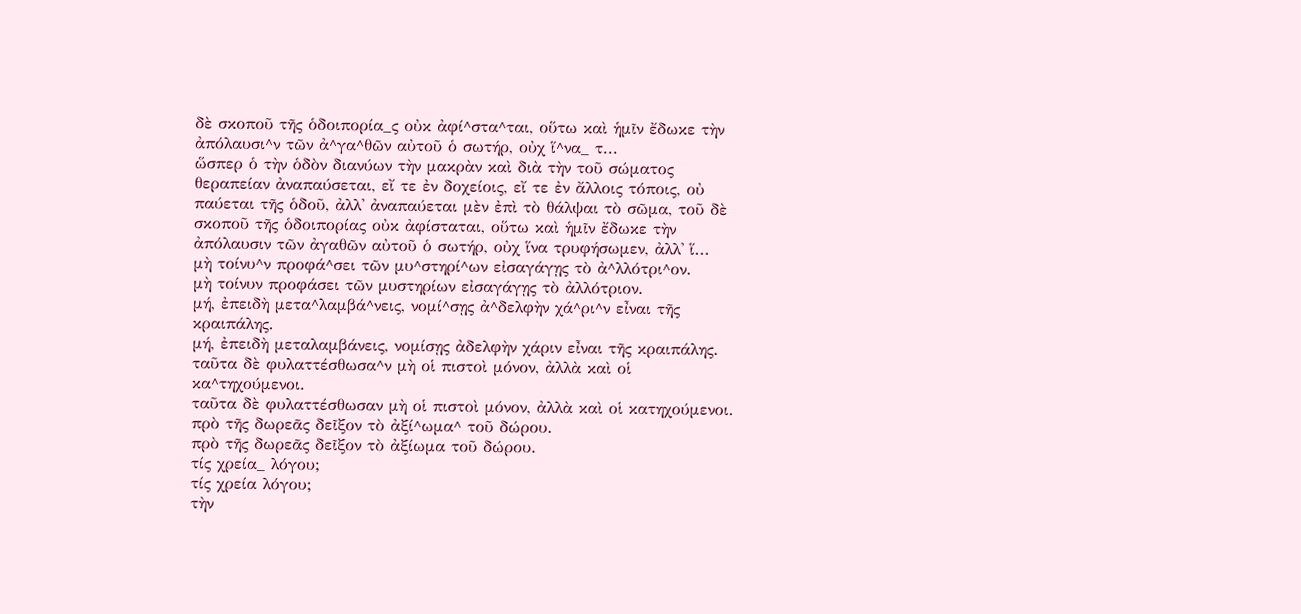δὲ σκοποῦ τῆς ὁδοιπορία_ς οὐκ ἀφί^στα^ται, οὕτω καὶ ἡμῖν ἔδωκε τὴν ἀπόλαυσι^ν τῶν ἀ^γα^θῶν αὐτοῦ ὁ σωτήρ, οὐχ ἵ^να_ τ...
ὥσπερ ὁ τὴν ὁδὸν διανύων τὴν μακρὰν καὶ διὰ τὴν τοῦ σώματος θεραπείαν ἀναπαύσεται, εἴ τε ἐν δοχείοις, εἴ τε ἐν ἄλλοις τόποις, οὐ παύεται τῆς ὁδοῦ, ἀλλ' ἀναπαύεται μὲν ἐπὶ τὸ θάλψαι τὸ σῶμα, τοῦ δὲ σκοποῦ τῆς ὁδοιπορίας οὐκ ἀφίσταται, οὕτω καὶ ἡμῖν ἔδωκε τὴν ἀπόλαυσιν τῶν ἀγαθῶν αὐτοῦ ὁ σωτήρ, οὐχ ἵνα τρυφήσωμεν, ἀλλ' ἵ...
μὴ τοίνυ^ν προφά^σει τῶν μυ^στηρί^ων εἰσαγάγῃς τὸ ἀ^λλότρι^ον.
μὴ τοίνυν προφάσει τῶν μυστηρίων εἰσαγάγῃς τὸ ἀλλότριον.
μή, ἐπειδὴ μετα^λαμβά^νεις, νομί^σῃς ἀ^δελφὴν χά^ρι^ν εἶναι τῆς κραιπάλης.
μή, ἐπειδὴ μεταλαμβάνεις, νομίσῃς ἀδελφὴν χάριν εἶναι τῆς κραιπάλης.
ταῦτα δὲ φυλαττέσθωσα^ν μὴ οἱ πιστοὶ μόνον, ἀλλὰ καὶ οἱ κα^τηχούμενοι.
ταῦτα δὲ φυλαττέσθωσαν μὴ οἱ πιστοὶ μόνον, ἀλλὰ καὶ οἱ κατηχούμενοι.
πρὸ τῆς δωρεᾶς δεῖξον τὸ ἀξί^ωμα^ τοῦ δώρου.
πρὸ τῆς δωρεᾶς δεῖξον τὸ ἀξίωμα τοῦ δώρου.
τίς χρεία_ λόγου;
τίς χρεία λόγου;
τὴν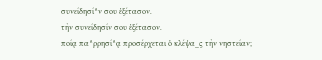συνείδησί^ν σου ἐξέτασον.
τὴν συνείδησίν σου ἐξέτασον.
ποίᾳ πα^ρρησί^ᾳ προσέρχεται ὁ κλέψα_ς τὴν νηστείαν;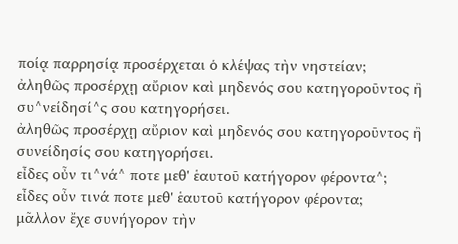ποίᾳ παρρησίᾳ προσέρχεται ὁ κλέψας τὴν νηστείαν;
ἀληθῶς προσέρχῃ αὔριον καὶ μηδενός σου κατηγοροῦντος ἢ συ^νείδησί^ς σου κατηγορήσει.
ἀληθῶς προσέρχῃ αὔριον καὶ μηδενός σου κατηγοροῦντος ἢ συνείδησίς σου κατηγορήσει.
εἶδες οὖν τι^νά^ ποτε μεθ' ἑαυτοῦ κατήγορον φέροντα^;
εἶδες οὖν τινά ποτε μεθ' ἑαυτοῦ κατήγορον φέροντα;
μᾶλλον ἔχε συνήγορον τὴν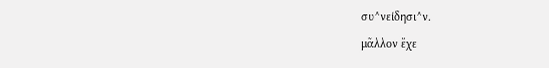συ^νείδησι^ν.
μᾶλλον ἔχε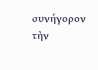συνήγορον τὴν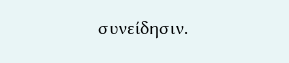συνείδησιν.